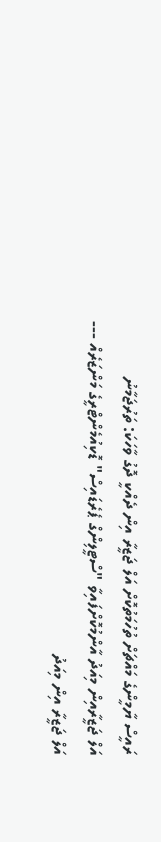ރައީސް ޔާމީންގެ މައްޗަށް ތުހުމަތުކޮށް އަލް ޖަޒީރާ އިން ދެއްކީ ދޮގު ވާހަކަ: ތަރުޖަމާނު
އަލް ޖަޒީރާއިން މިއަދު އާންމުކޮށްފައިވާ "ސްޓީލިންގް ޕެރެޑައިސް" ޑޮކިއުމެންޓްރީގެ މަންޒަރެއް ---
އަލް ޖަޒީރާ އިން މިއަދު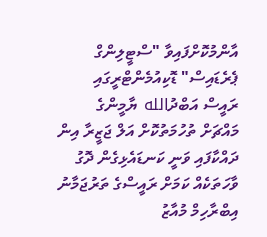އާންމުކޮށްފައިވާ "ސްޓީލިންގް ޕެރެޑައިސް" ޑޮކިއުމެންޓްރީގައި ރައީސް އަބްދުالله ޔާމީންގެ މައްޗަށް ތުހުމަތުކޮށް އަލް ޖަޒީރާ އިން ދައްކާފައި ވަނީ ކަނޑައެޅިގެން ދޮގު ވާހަތަކެއް ކަމަށް ރައީސްގެ ތަރުޖަމާނު އިބްރާހިމް މުއާޒު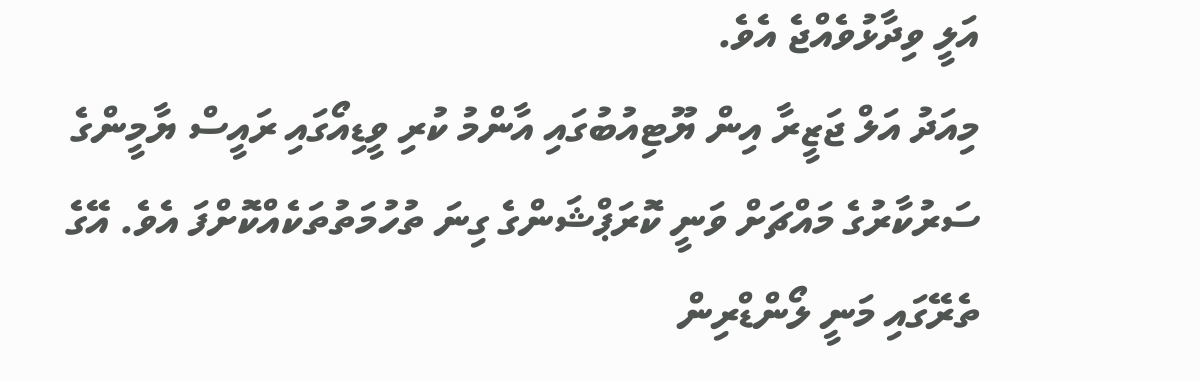އަލީ ވިދާޅުވެއްޖެ އެވެ.
މިއަދު އަލް ޖަޒީރާ އިން ޔޫޓިއުބުގައި އާންމު ކުރި ވީޑިއޯގައި ރައީސް ޔާމީންގެ ސަރުކާރުގެ މައްޗަށް ވަނީ ކޮރަޕްޝަންގެ ގިނަ ތުހުމަތުތަކެއްކޮށްފަ އެވެ. އޭގެ ތެރޭގައި މަނީ ލޯންޑްރިން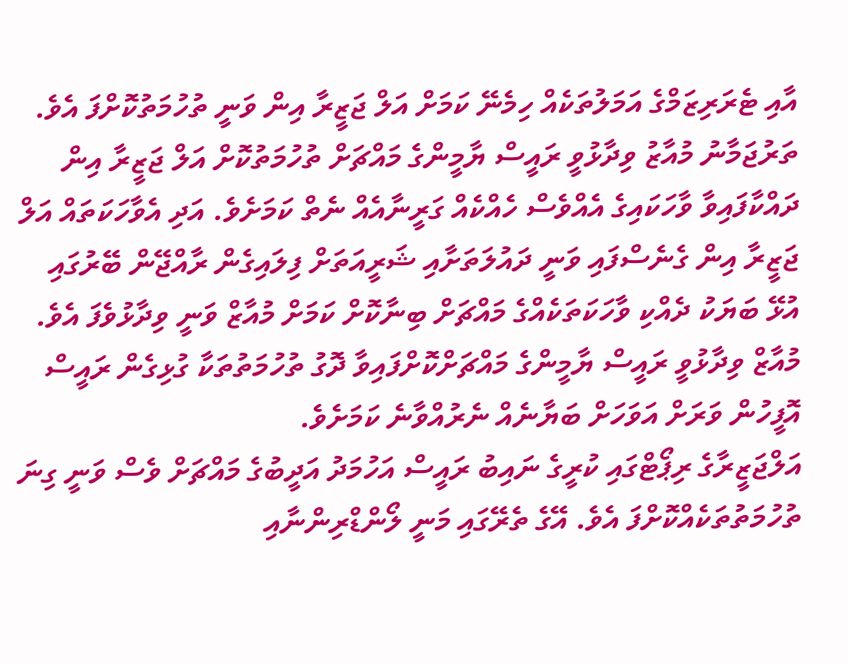އާއި ޓެރަރިޒަމްގެ އަމަލުތަކެއް ހިމެނޭ ކަމަށް އަލް ޖަޒީރާ އިން ވަނީ ތުހުމަތުކޮށްފަ އެވެ.
ތަރުޖަމާނު މުއާޒު ވިދާޅުވީ ރައީސް ޔާމީންގެ މައްޗަށް ތުހުމަތުކޮށް އަލް ޖަޒީރާ އިން ދައްކާފައިވާ ވާހަކައިގެ އެއްވެސް ހެއްކެއް ގަރީނާއެއް ނެތް ކަމަށެވެ. އަދި އެވާހަކަތައް އަލް ޖަޒީރާ އިން ގެނެސްފައި ވަނީ ދައުލަތަށާއި ޝަރީއަތަށް ފިލައިގެން ރާއްޖޭން ބޭރުގައި އުޅޭ ބަޔަކު ދެއްކި ވާހަކަތަކެއްގެ މައްޗަށް ބިނާކޮށް ކަމަށް މުއާޒް ވަނީ ވިދާޅުވެފަ އެވެ.
މުއާޒް ވިދާޅުވީ ރައީސް ޔާމީންގެ މައްޗަށްކޮށްފައިވާ ދޮގު ތުހުމަތުތަކާ ގުޅިގެން ރައީސް އޮފީހުން ވަރަށް އަވަހަށް ބަޔާނެއް ނެރުއްވާނެ ކަމަށެވެ.
އަލްޖަޒީރާގެ ރިޕޯޓްގައި ކުރީގެ ނައިބު ރައީސް އަހުމަދު އަދީބުގެ މައްޗަށް ވެސް ވަނީ ގިނަ ތުހުމަތުތަކެއްކޮށްފަ އެވެ. އޭގެ ތެރޭގައި މަނީ ލޯންޑްރިންނާއި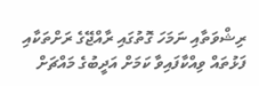ރިޝްވަތާއި ނަމަހަ ގޮތުގައި ރާއްޖޭގެ ރަށްތަކާއި ފަޅުތައް ވިއްކާފައިވާ ކަމަށް އަދީބުގެ މައްޗަށް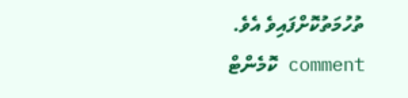ތުހުމަތުކޮށްފައިވެ އެވެ.
comment ކޮމެންޓް